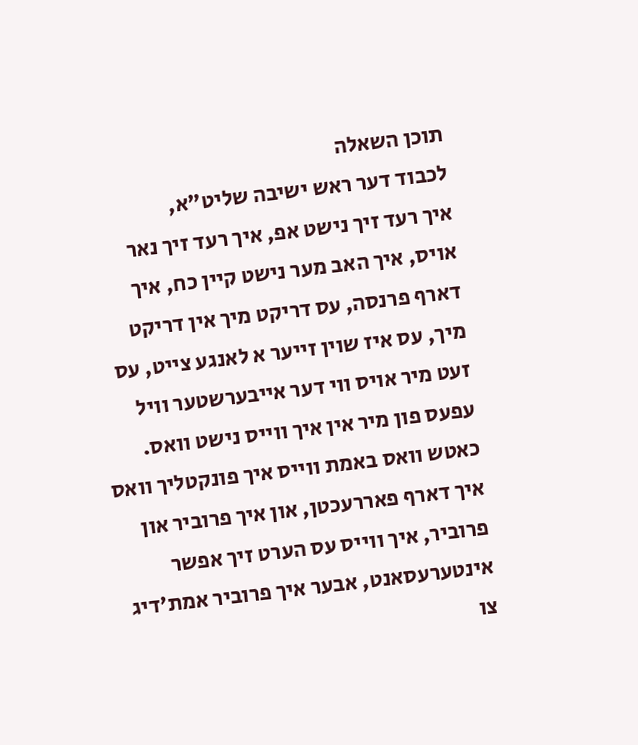תוכן השאלה
לכבוד דער ראש ישיבה שליט"א,
איך רעד זיך נישט אפ, איך רעד זיך נאר אויס, איך האב מער נישט קיין כח, איך דארף פרנסה, עס דריקט מיך אין דריקט מיך, עס איז שוין זייער א לאנגע צייט, עס זעט מיר אויס ווי דער אייבערשטער וויל עפעס פון מיר אין איך ווייס נישט וואס.
כאטש וואס באמת ווייס איך פונקטליך וואס איך דארף פאררעכטן, און איך פרוביר און פרוביר, איך ווייס עס הערט זיך אפשר אינטערעסאנט, אבער איך פרוביר אמת'דיג צו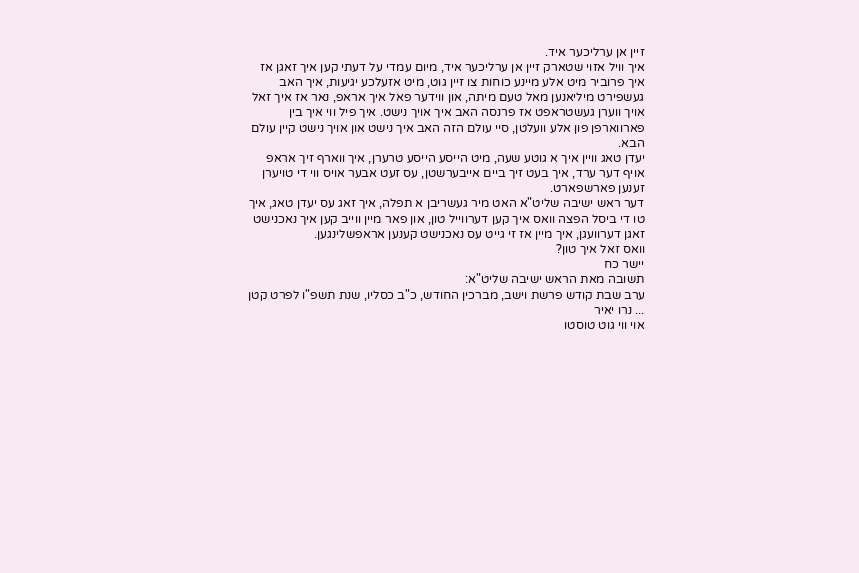זיין אן ערליכער איד.
איך וויל אזוי שטארק זיין אן ערליכער איד, מיום עמדי על דעתי קען איך זאגן אז איך פרוביר מיט אלע מיינע כוחות צו זיין גוט, מיט אזעלכע יגיעות, איך האב געשפירט מיליאנען מאל טעם מיתה, און ווידער פאל איך אראפ, נאר אז איך זאל אויך ווערן געשטראפט אז פרנסה האב איך אויך נישט. איך פיל ווי איך בין פארווארפן פון אלע וועלטן, סיי עולם הזה האב איך נישט און אויך נישט קיין עולם הבא.
יעדן טאג וויין איך א גוטע שעה, מיט הייסע הייסע טרערן, איך ווארף זיך אראפ אויף דער ערד, איך בעט זיך ביים אייבערשטן, עס זעט אבער אויס ווי די טויערן זענען פארשפארט.
דער ראש ישיבה שליט"א האט מיר געשריבן א תפלה, איך זאג עס יעדן טאג, איך טו די ביסל הפצה וואס איך קען דערווייל טון, און פאר מיין ווייב קען איך נאכנישט זאגן דערוועגן, איך מיין אז זי גייט עס נאכנישט קענען אראפשלינגען.
וואס זאל איך טון?
יישר כח
תשובה מאת הראש ישיבה שליט"א:
ערב שבת קודש פרשת וישב, מברכין החודש, כ"ב כסליו, שנת תשפ"ו לפרט קטן
... נרו יאיר
אוי ווי גוט טוסטו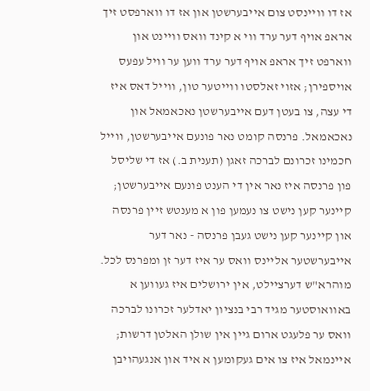אז דו וויינסט צום אייבערשטן און אז דו ווארפסט זיך אראפ אויף דער ערד ווי א קינד וואס וויינט און ווארפט זיך אראפ אויף דער ערד ווען ער וויל עפעס אויספירן; אזוי זאלסטו ווייטער טון, ווייל דאס איז די עצה, צו בעטן דעם אייבערשטן נאכאמאל און נאכאמאל. פרנסה קומט נאר פונעם אייבערשטן, ווייל חכמינו זכרונם לברכה זאגן (תענית ב.) אז די שליסל פון פרנסה איז נאר אין די הענט פונעם אייבערשטן; קיינער קען נישט צו נעמען פון א מענטש זיין פרנסה און קיינער קען נישט געבן פרנסה - נאר דער אייבערשטער אליינס וואס ער איז דער זן ומפרנס לכל.
מוהרא"ש דערציילט, אין ירושלים איז געווען א באוואוסטער מגיד רבי בנציון יאדלער זכרונו לברכה וואס ער פלעגט ארום גיין אין שולן האלטן דרשות; איינמאל איז צו אים געקומען א איד און אנגעהויבן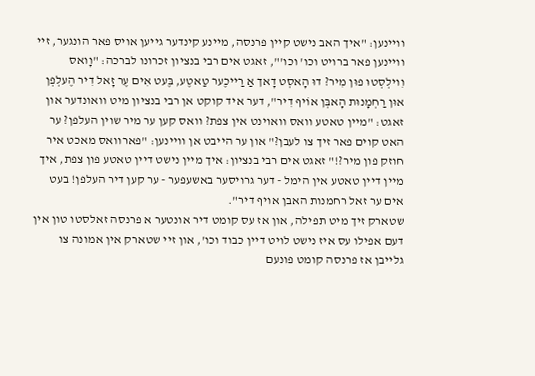וויינען: "איך האב נישט קיין פרנסה, מיינע קינדער גייען אויס פאר הונגער, זיי וויינען פאר ברויט וכו' וכו'", זאגט אים רבי בנציון זכרונו לברכה: "וָואס וִוילְסְטוּ פוּן מִיר? דוּ הָאסְט דָאך אַ רַייכֶער טַאטֶע, בֶּעט אִים עֶר זָאל דִיר הֶעלְפְן אוּן רַחְמָנוּת הָאבְּן אוֹיף דִיר", דער איד קוקט אן רבי בנציון מיט וואונדער און זאגט: "מיין טאטע וואס וואוינט אין צפת? וואס קען ער מיר שוין העלפן? ער האט קוים פאר זיך צו לעבן?" און ער הייבט אן וויינען: "פארוואס מאכט איר חוזק פון מיר?!" זאגט אים רבי בנציון: איך מיין נישט דיין טאטע פון צפת, איך מיין דיין טאטע אין הימל - דער גרויסער באשעפער - ער קען דיר העלפן! בעט אים ער זאל רחמנות האבן אויף דיר".
שטארק זיך מיט תפילה, און אז עס קומט דיר אונטער א פרנסה זאלסטו טון אין דעם אפילו עס איז נישט לויט דיין כבוד וכו', און זיי שטארק אין אמונה צו גלייבן אז פרנסה קומט פונעם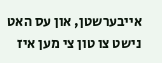אייבערשטן, און עס האט נישט צו טון צי מען איז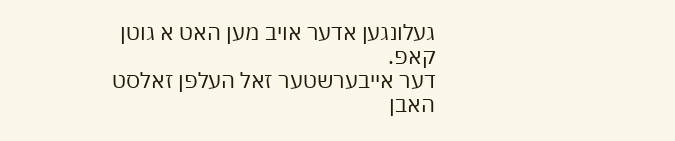געלונגען אדער אויב מען האט א גוטן קאפ.
דער אייבערשטער זאל העלפן זאלסט האבן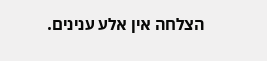הצלחה אין אלע ענינים.